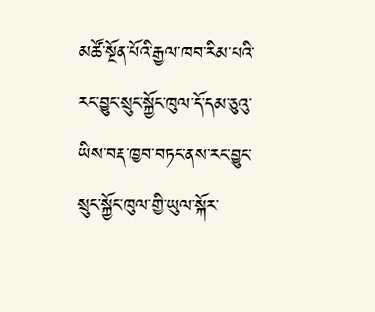མཚོ་སྔོན་པོའི་རྒྱལ་ཁབ་རིམ་པའི་རང་བྱུང་སྲུང་སྐྱོང་ཁུལ་དོ་དམ་ཅུའུ་ཡིས་བརྡ་ཁྱབ་བཏང་ནས་རང་བྱུང་སྲུང་སྐྱོང་ཁུལ་གྱི་ཡུལ་སྐོར་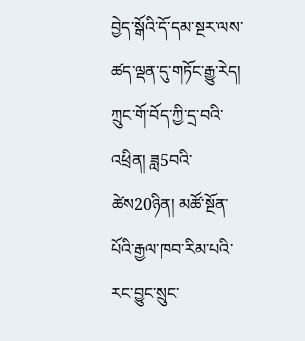བྱེད་སྒོའི་དོ་དམ་སྔར་ལས་ཚད་ལྡན་དུ་གཏོང་རྒྱུ་རེད།
ཀྲུང་གོ་བོད་ཀྱི་དྲ་བའི་འཕྲིན། ཟླ5བའི་ཚེས20ཉིན། མཚོ་སྔོན་པོའི་རྒྱལ་ཁབ་རིམ་པའི་རང་བྱུང་སྲུང་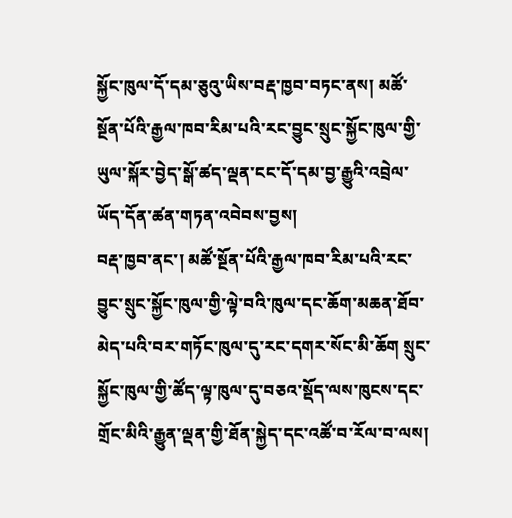སྐྱོང་ཁུལ་དོ་དམ་ཅུའུ་ཡིས་བརྡ་ཁྱབ་བཏང་ནས། མཚོ་སྔོན་པོའི་རྒྱལ་ཁབ་རིམ་པའི་རང་བྱུང་སྲུང་སྐྱོང་ཁུལ་གྱི་ཡུལ་སྐོར་བྱེད་སྒོ་ཚད་ལྡན་ངང་དོ་དམ་བྱ་རྒྱུའི་འབྲེལ་ཡོད་དོན་ཚན་གཏན་འབེབས་བྱས།
བརྡ་ཁྱབ་ནང་། མཚོ་སྔོན་པོའི་རྒྱལ་ཁབ་རིམ་པའི་རང་བྱུང་སྲུང་སྐྱོང་ཁུལ་གྱི་ལྟེ་བའི་ཁུལ་དང་ཆོག་མཆན་ཐོབ་མེད་པའི་བར་གཏོང་ཁུལ་དུ་རང་དགར་སོང་མི་ཆོག སྲུང་སྐྱོང་ཁུལ་གྱི་ཚོད་ལྟ་ཁུལ་དུ་བཅའ་སྡོད་ལས་ཁུངས་དང་གྲོང་མིའི་རྒྱུན་ལྡན་གྱི་ཐོན་སྐྱེད་དང་འཚོ་བ་རོལ་བ་ལས།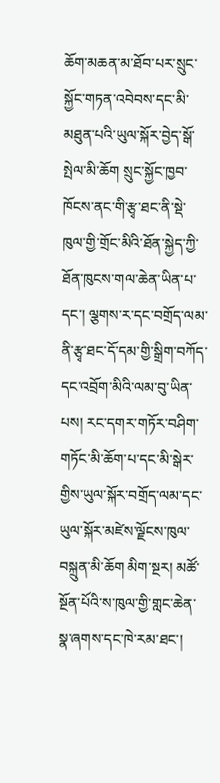ཆོག་མཆན་མ་ཐོབ་པར་སྲུང་སྐྱོང་གཏན་འབེབས་དང་མི་མཐུན་པའི་ཡུལ་སྐོར་བྱེད་སྒོ་སྤེལ་མི་ཆོག སྲུང་སྐྱོང་ཁྱབ་ཁོངས་ནང་གི་རྩྭ་ཐང་ནི་སྡེ་ཁུལ་གྱི་གྲོང་མིའི་ཐོན་སྐྱེད་ཀྱི་ཐོན་ཁུངས་གལ་ཆེན་ཡིན་པ་དང་། ལྕགས་ར་དང་བགྲོད་ལམ་ནི་རྩྭ་ཐང་དོ་དམ་གྱི་སྒྲིག་བཀོད་དང་འབྲོག་མིའི་ལམ་བུ་ཡིན་པས། རང་དགར་གཏོར་བཤིག་གཏོང་མི་ཆོག་པ་དང་མི་སྒེར་གྱིས་ཡུལ་སྐོར་བགྲོད་ལམ་དང་ཡུལ་སྐོར་མཛེས་ལྗོངས་ཁུལ་བསྐྲུན་མི་ཆོག མིག་སྔར། མཚོ་སྔོན་པོའི་ས་ཁུལ་གྱི་གླང་ཆེན་སྣ་ཞགས་དང་ཁེ་རམ་ཐང་།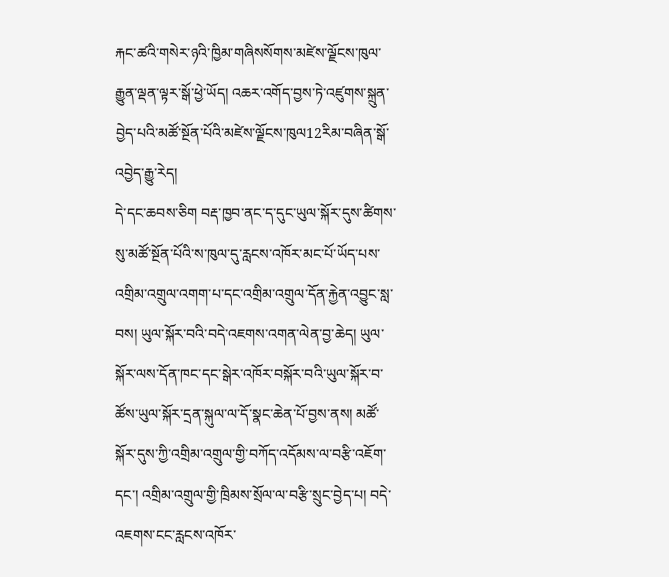རྐང་ཚའི་གསེར་ཉའི་ཁྱིམ་གཞིསསོགས་མཛེས་ལྗོངས་ཁུལ་རྒྱུན་ལྡན་ལྟར་སྒོ་ཕྱེ་ཡོད། འཆར་འགོད་བྱས་ཏེ་འཛུགས་སྐྲུན་བྱེད་པའི་མཚོ་སྔོན་པོའི་མཛེས་ལྗོངས་ཁུལ12རིམ་བཞིན་སྒོ་འབྱེད་རྒྱུ་རེད།
དེ་དང་ཆབས་ཅིག བརྡ་ཁྱབ་ནང་ད་དུང་ཡུལ་སྐོར་དུས་ཚིགས་སུ་མཚོ་སྔོན་པོའི་ས་ཁུལ་དུ་རླངས་འཁོར་མང་པོ་ཡོད་པས་འགྲིམ་འགྲུལ་འགག་པ་དང་འགྲིམ་འགྲུལ་དོན་རྐྱེན་འབྱུང་སླ་བས། ཡུལ་སྐོར་བའི་བདེ་འཇགས་འགན་ལེན་བྱ་ཆེད། ཡུལ་སྐོར་ལས་དོན་ཁང་དང་སྒེར་འཁོར་བསྐོར་བའི་ཡུལ་སྐོར་བ་ཚོས་ཡུལ་སྐོར་དྲན་སྐུལ་ལ་དོ་སྣང་ཆེན་པོ་བྱས་ནས། མཚོ་སྐོར་དུས་ཀྱི་འགྲིམ་འགྲུལ་གྱི་བཀོད་འདོམས་ལ་བརྩི་འཇོག་དང་། འགྲིམ་འགྲུལ་གྱི་ཁྲིམས་སྲོལ་ལ་བརྩི་སྲུང་བྱེད་པ། བདེ་འཇགས་ངང་རླངས་འཁོར་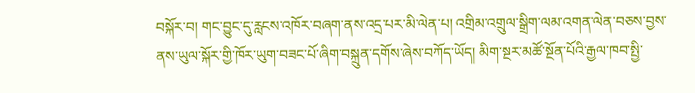བསྐོར་བ། གང་བྱུང་དུ་རླངས་འཁོར་བཞག་ནས་འདྲ་པར་མི་ལེན་པ། འགྲིམ་འགྲུལ་སྒྲིག་ལམ་འགན་ལེན་བཅས་བྱས་ནས་ཡུལ་སྐོར་གྱི་ཁོར་ཡུག་བཟང་པོ་ཞིག་བསྐྲུན་དགོས་ཞེས་བཀོད་ཡོད། མིག་སྔར་མཚོ་སྔོན་པོའི་རྒྱལ་ཁབ་སྤྱི་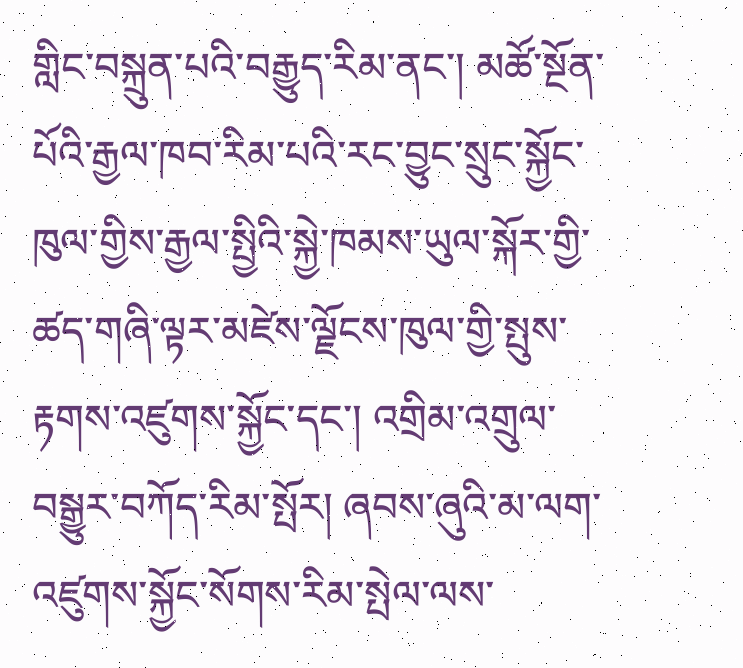གླིང་བསྐྲུན་པའི་བརྒྱུད་རིམ་ནང་། མཚོ་སྔོན་པོའི་རྒྱལ་ཁབ་རིམ་པའི་རང་བྱུང་སྲུང་སྐྱོང་ཁུལ་གྱིས་རྒྱལ་སྤྱིའི་སྐྱེ་ཁམས་ཡུལ་སྐོར་གྱི་ཚད་གཞི་ལྟར་མཛེས་ལྗོངས་ཁུལ་གྱི་སྤུས་རྟགས་འཛུགས་སྐྱོང་དང་། འགྲིམ་འགྲུལ་བསྒྱུར་བཀོད་རིམ་སྤོར། ཞབས་ཞུའི་མ་ལག་འཛུགས་སྐྱོང་སོགས་རིམ་སྤེལ་ལས་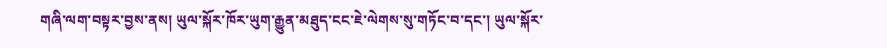གཞི་ལག་བསྟར་བྱས་ནས། ཡུལ་སྐོར་ཁོར་ཡུག་རྒྱུན་མཐུད་ངང་ཇེ་ལེགས་སུ་གཏོང་བ་དང་། ཡུལ་སྐོར་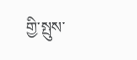གྱི་སྤུས་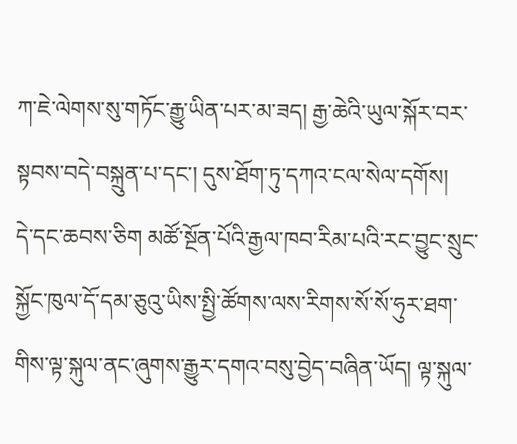ཀ་ཇེ་ལེགས་སུ་གཏོང་རྒྱུ་ཡིན་པར་མ་ཟད། རྒྱ་ཆེའི་ཡུལ་སྐོར་བར་སྟབས་བདེ་བསྐྲུན་པ་དང་། དུས་ཐོག་ཏུ་དཀའ་ངལ་སེལ་དགོས།
དེ་དང་ཆབས་ཅིག མཚོ་སྔོན་པོའི་རྒྱལ་ཁབ་རིམ་པའི་རང་བྱུང་སྲུང་སྐྱོང་ཁུལ་དོ་དམ་ཅུའུ་ཡིས་སྤྱི་ཚོགས་ལས་རིགས་སོ་སོ་ཧུར་ཐག་གིས་ལྟ་སྐུལ་ནང་ཞུགས་རྒྱུར་དགའ་བསུ་བྱེད་བཞིན་ཡོད། ལྟ་སྐུལ་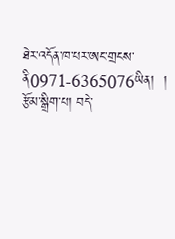ཐེར་འདོན་ཁ་པར་ཨང་གྲངས་ནི0971-6365076ཡིན།  །
རྩོམ་སྒྲིག་པ། བདེ་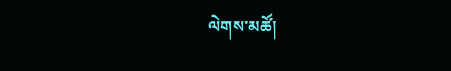ལེགས་མཚོ།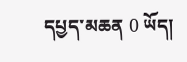དཔྱད་མཆན 0 ཡོད།